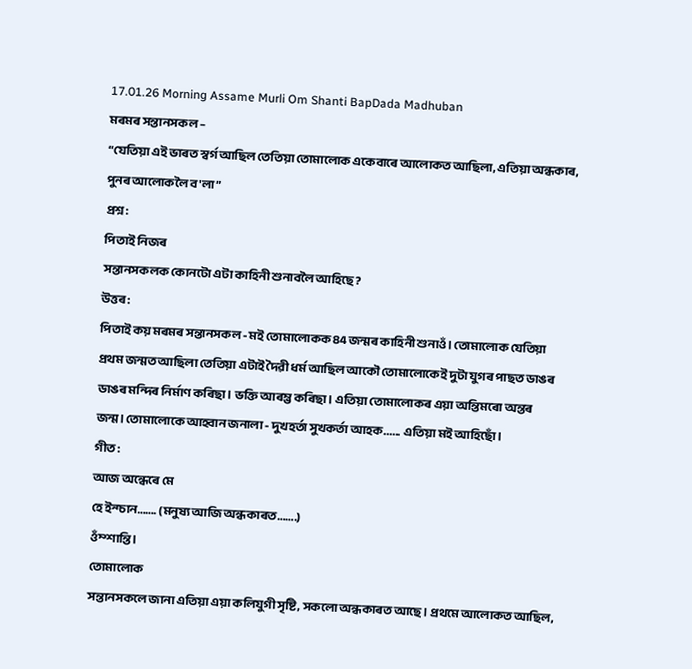17.01.26 Morning Assame Murli Om Shanti BapDada Madhuban
মৰমৰ সন্তানসকল –
“যেতিয়া এই ভাৰত স্বৰ্গ আছিল তেতিয়া তোমালোক একেবাৰে আলোকত আছিলা, এতিয়া অন্ধকাৰ,
পুনৰ আলোকলৈ ব'লা”
প্ৰশ্ন:
পিতাই নিজৰ
সন্তানসকলক কোনটো এটা কাহিনী শুনাবলৈ আহিছে?
উত্তৰ:
পিতাই কয় মৰমৰ সন্তানসকল - মই তোমালোকক 84 জন্মৰ কাহিনী শুনাওঁ। তোমালোক যেতিয়া
প্ৰথম জন্মত আছিলা তেতিয়া এটাই দৈৱী ধৰ্ম আছিল আকৌ তোমালোকেই দুটা যুগৰ পাছত ডাঙৰ
ডাঙৰ মন্দিৰ নিৰ্মাণ কৰিছা। ভক্তি আৰম্ভ কৰিছা। এতিয়া তোমালোকৰ এয়া অন্তিমৰো অন্তৰ
জন্ম। তোমালোকে আহ্বান জনালা - দুখহৰ্তা সুখকৰ্তা আহক...... এতিয়া মই আহিছোঁ।
গীত:
আজ অন্ধেৰে মে
হে ইন্চান……. (মনুষ্য আজি অন্ধকাৰত…….)
ওঁম্শান্তি।
তোমালোক
সন্তানসকলে জানা এতিয়া এয়া কলিযুগী সৃষ্টি, সকলো অন্ধকাৰত আছে। প্ৰথমে আলোকত আছিল,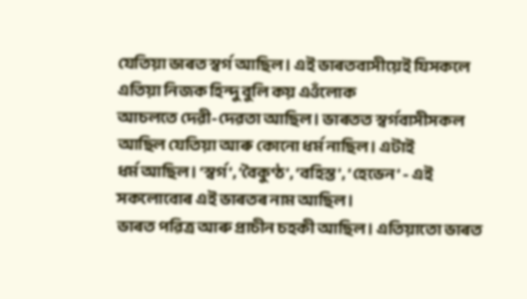যেতিয়া ভাৰত স্বৰ্গ আছিল। এই ভাৰতবাসীয়েই যিসকলে এতিয়া নিজক হিন্দু বুলি কয় এওঁলোক
আচলতে দেৱী-দেৱতা আছিল। ভাৰতত স্বৰ্গবাসীসকল আছিল যেতিয়া আৰু কোনো ধৰ্ম নাছিল। এটাই
ধৰ্ম আছিল। ‘স্বৰ্গ’, ‘বৈকুণ্ঠ’, ‘বহিস্ত’, ‘হেভেন’ - এই সকলোবোৰ এই ভাৰতৰ নাম আছিল।
ভাৰত পৱিত্ৰ আৰু প্ৰাচীন চহকী আছিল। এতিয়াতো ভাৰত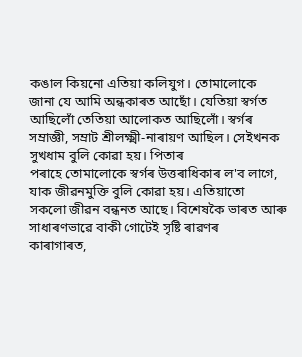কঙাল কিয়নো এতিয়া কলিযুগ। তোমালোকে
জানা যে আমি অন্ধকাৰত আছোঁ। যেতিয়া স্বৰ্গত আছিলোঁ তেতিয়া আলোকত আছিলোঁ। স্বৰ্গৰ
সম্ৰাজ্ঞী, সম্ৰাট শ্ৰীলক্ষ্মী-নাৰায়ণ আছিল। সেইখনক সুখধাম বুলি কোৱা হয়। পিতাৰ
পৰাহে তোমালোকে স্বৰ্গৰ উত্তৰাধিকাৰ ল'ব লাগে, যাক জীৱনমুক্তি বুলি কোৱা হয়। এতিয়াতো
সকলো জীৱন বন্ধনত আছে। বিশেষকৈ ভাৰত আৰু সাধাৰণভাৱে বাকী গোটেই সৃষ্টি ৰাৱণৰ
কাৰাগাৰত,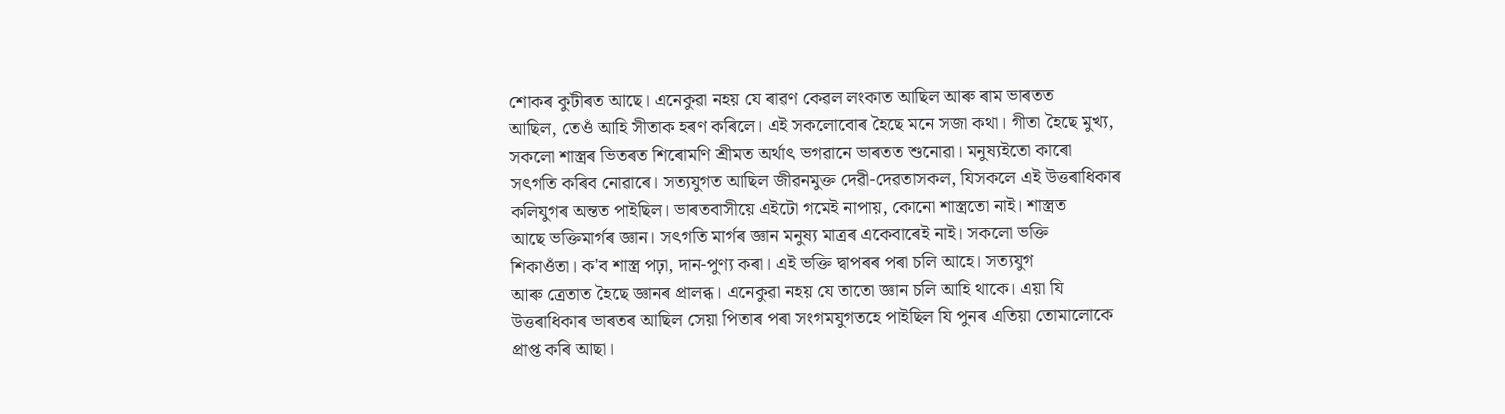শোকৰ কুটীৰত আছে। এনেকুৱা নহয় যে ৰাৱণ কেৱল লংকাত আছিল আৰু ৰাম ভাৰতত
আছিল, তেওঁ আহি সীতাক হৰণ কৰিলে। এই সকলোবোৰ হৈছে মনে সজা কথা। গীতা হৈছে মুখ্য,
সকলো শাস্ত্ৰৰ ভিতৰত শিৰোমণি শ্ৰীমত অৰ্থাৎ ভগৱানে ভাৰতত শুনোৱা। মনুষ্যইতো কাৰো
সৎগতি কৰিব নোৱাৰে। সত্যযুগত আছিল জীৱনমুক্ত দেৱী-দেৱতাসকল, যিসকলে এই উত্তৰাধিকাৰ
কলিযুগৰ অন্তত পাইছিল। ভাৰতবাসীয়ে এইটো গমেই নাপায়, কোনো শাস্ত্ৰতো নাই। শাস্ত্ৰত
আছে ভক্তিমাৰ্গৰ জ্ঞান। সৎগতি মাৰ্গৰ জ্ঞান মনুষ্য মাত্ৰৰ একেবাৰেই নাই। সকলো ভক্তি
শিকাওঁতা। ক'ব শাস্ত্ৰ পঢ়া, দান-পুণ্য কৰা। এই ভক্তি দ্বাপৰৰ পৰা চলি আহে। সত্যযুগ
আৰু ত্ৰেতাত হৈছে জ্ঞানৰ প্ৰালব্ধ। এনেকুৱা নহয় যে তাতো জ্ঞান চলি আহি থাকে। এয়া যি
উত্তৰাধিকাৰ ভাৰতৰ আছিল সেয়া পিতাৰ পৰা সংগমযুগতহে পাইছিল যি পুনৰ এতিয়া তোমালোকে
প্ৰাপ্ত কৰি আছা।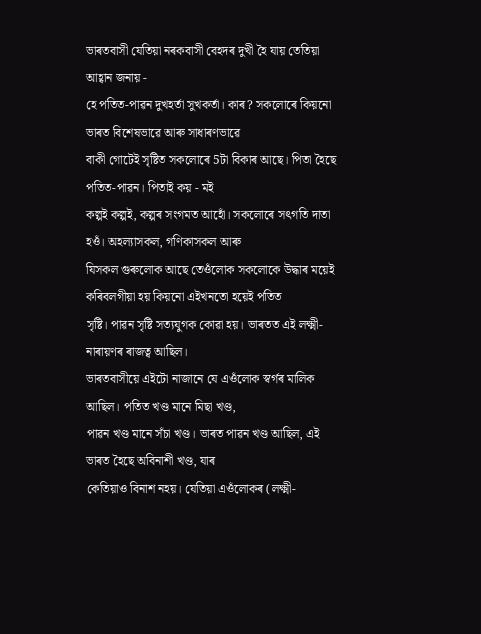ভাৰতবাসী যেতিয়া নৰকবাসী বেহদৰ দুখী হৈ যায় তেতিয়া আহ্বান জনায় -
হে পতিত-পাৱন দুখহৰ্তা সুখকৰ্তা। কাৰ? সকলোৰে কিয়নো ভাৰত বিশেষভাৱে আৰু সাধাৰণভাৱে
বাকী গোটেই সৃষ্টিত সকলোৰে 5টা বিকাৰ আছে। পিতা হৈছে পতিত-পাৱন। পিতাই কয় - মই
কল্পই কল্পই, কল্পৰ সংগমত আহোঁ। সকলোৰে সৎগতি দাতা হওঁ। অহল্যাসকল, গণিকাসকল আৰু
যিসকল গুৰুলোক আছে তেওঁলোক সকলোকে উদ্ধাৰ ময়েই কৰিবলগীয়া হয় কিয়নো এইখনতো হয়েই পতিত
সৃষ্টি। পাৱন সৃষ্টি সত্যযুগক কোৱা হয়। ভাৰতত এই লক্ষ্মী-নাৰায়ণৰ ৰাজত্ব আছিল।
ভাৰতবাসীয়ে এইটো নাজানে যে এওঁলোক স্বৰ্গৰ মালিক আছিল। পতিত খণ্ড মানে মিছা খণ্ড,
পাৱন খণ্ড মানে সঁচা খণ্ড। ভাৰত পাৱন খণ্ড আছিল, এই ভাৰত হৈছে অবিনাশী খণ্ড, যাৰ
কেতিয়াও বিনাশ নহয়। যেতিয়া এওঁলোকৰ (লক্ষ্মী-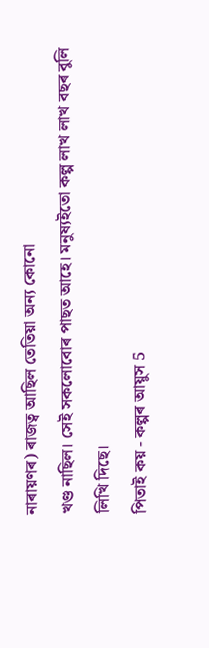নাৰায়ণৰ) ৰাজত্ব আছিল তেতিয়া অন্য কোনো
খণ্ড নাছিল। সেই সকলোবোৰ পাছত আহে। মনুষ্যইতো কল্প লাখ লাখ বছৰ বুলি লিখি দিছে।
পিতাই কয় - কল্পৰ আয়ুস 5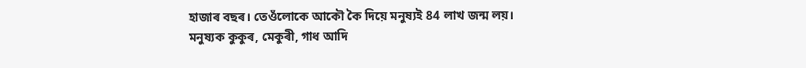হাজাৰ বছৰ। তেওঁলোকে আকৌ কৈ দিয়ে মনুষ্যই 84 লাখ জন্ম লয়।
মনুষ্যক কুকুৰ, মেকুৰী, গাধ আদি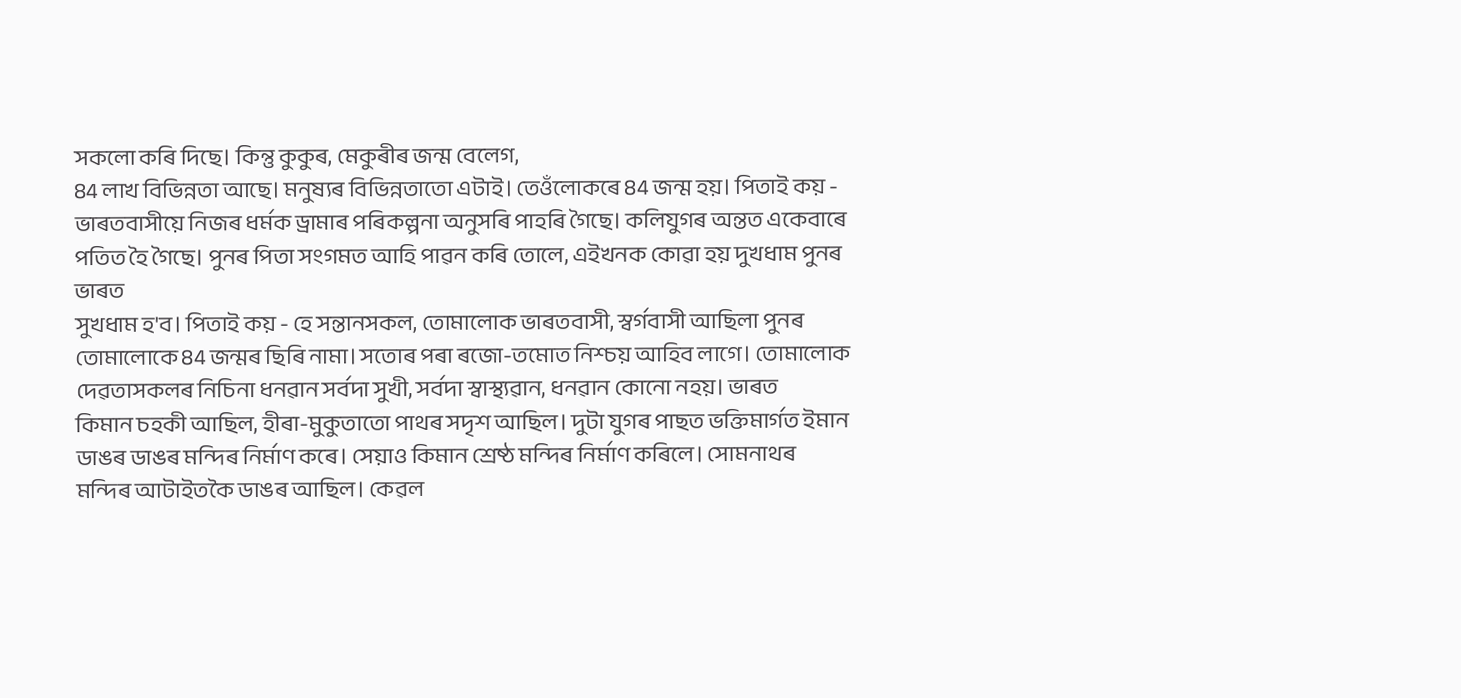সকলো কৰি দিছে। কিন্তু কুকুৰ, মেকুৰীৰ জন্ম বেলেগ,
84 লাখ বিভিন্নতা আছে। মনুষ্যৰ বিভিন্নতাতো এটাই। তেওঁলোকৰে 84 জন্ম হয়। পিতাই কয় -
ভাৰতবাসীয়ে নিজৰ ধৰ্মক ড্ৰামাৰ পৰিকল্পনা অনুসৰি পাহৰি গৈছে। কলিযুগৰ অন্তত একেবাৰে
পতিত হৈ গৈছে। পুনৰ পিতা সংগমত আহি পাৱন কৰি তোলে, এইখনক কোৱা হয় দুখধাম পুনৰ ভাৰত
সুখধাম হ'ব। পিতাই কয় - হে সন্তানসকল, তোমালোক ভাৰতবাসী, স্বৰ্গবাসী আছিলা পুনৰ
তোমালোকে 84 জন্মৰ ছিৰি নামা। সতোৰ পৰা ৰজো-তমোত নিশ্চয় আহিব লাগে। তোমালোক
দেৱতাসকলৰ নিচিনা ধনৱান সৰ্বদা সুখী, সৰ্বদা স্বাস্থ্যৱান, ধনৱান কোনো নহয়। ভাৰত
কিমান চহকী আছিল, হীৰা-মুকুতাতো পাথৰ সদৃশ আছিল। দুটা যুগৰ পাছত ভক্তিমাৰ্গত ইমান
ডাঙৰ ডাঙৰ মন্দিৰ নিৰ্মাণ কৰে। সেয়াও কিমান শ্ৰেষ্ঠ মন্দিৰ নিৰ্মাণ কৰিলে। সোমনাথৰ
মন্দিৰ আটাইতকৈ ডাঙৰ আছিল। কেৱল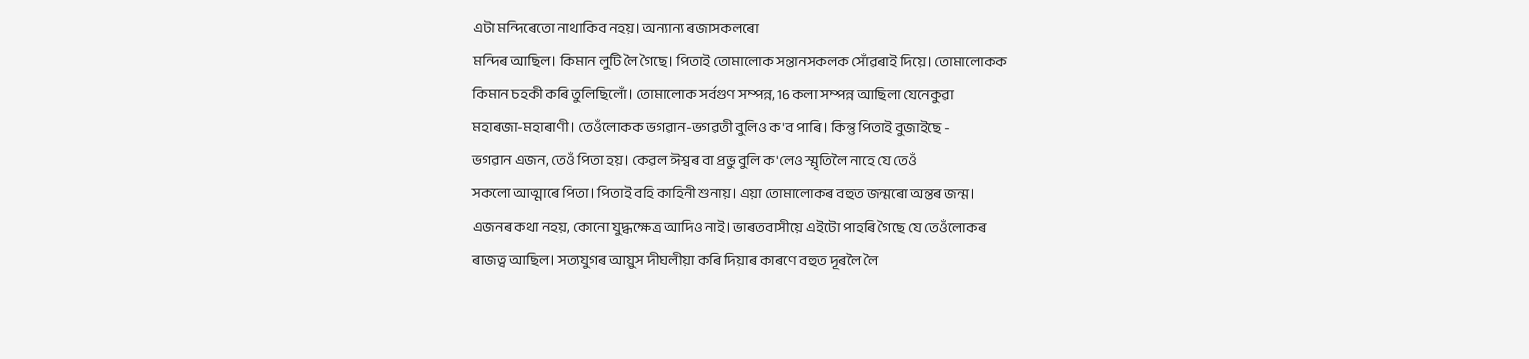এটা মন্দিৰেতো নাথাকিব নহয়। অন্যান্য ৰজাসকলৰো
মন্দিৰ আছিল। কিমান লুটি লৈ গৈছে। পিতাই তোমালোক সন্তানসকলক সোঁৱৰাই দিয়ে। তোমালোকক
কিমান চহকী কৰি তুলিছিলোঁ। তোমালোক সৰ্বগুণ সম্পন্ন, 16 কলা সম্পন্ন আছিলা যেনেকুৱা
মহাৰজা-মহাৰাণী। তেওঁলোকক ভগৱান-ভগৱতী বুলিও ক'ব পাৰি। কিন্তু পিতাই বুজাইছে -
ভগৱান এজন, তেওঁ পিতা হয়। কেৱল ঈশ্বৰ বা প্ৰভু বুলি ক'লেও স্মৃতিলৈ নাহে যে তেওঁ
সকলো আত্মাৰে পিতা। পিতাই বহি কাহিনী শুনায়। এয়া তোমালোকৰ বহুত জন্মৰো অন্তৰ জন্ম।
এজনৰ কথা নহয়, কোনো যুদ্ধক্ষেত্ৰ আদিও নাই। ভাৰতবাসীয়ে এইটো পাহৰি গৈছে যে তেওঁলোকৰ
ৰাজত্ব আছিল। সত্যযুগৰ আয়ুস দীঘলীয়া কৰি দিয়াৰ কাৰণে বহুত দূৰলৈ লৈ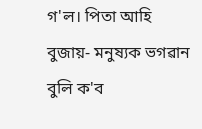গ'ল। পিতা আহি
বুজায়- মনুষ্যক ভগৱান বুলি ক'ব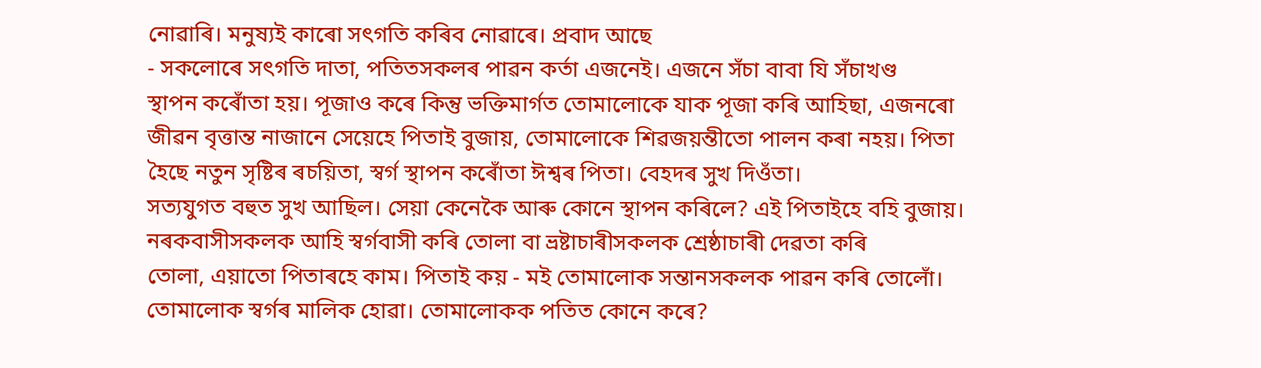নোৱাৰি। মনুষ্যই কাৰো সৎগতি কৰিব নোৱাৰে। প্ৰবাদ আছে
- সকলোৰে সৎগতি দাতা, পতিতসকলৰ পাৱন কৰ্তা এজনেই। এজনে সঁচা বাবা যি সঁচাখণ্ড
স্থাপন কৰোঁতা হয়। পূজাও কৰে কিন্তু ভক্তিমাৰ্গত তোমালোকে যাক পূজা কৰি আহিছা, এজনৰো
জীৱন বৃত্তান্ত নাজানে সেয়েহে পিতাই বুজায়, তোমালোকে শিৱজয়ন্তীতো পালন কৰা নহয়। পিতা
হৈছে নতুন সৃষ্টিৰ ৰচয়িতা, স্বৰ্গ স্থাপন কৰোঁতা ঈশ্বৰ পিতা। বেহদৰ সুখ দিওঁতা।
সত্যযুগত বহুত সুখ আছিল। সেয়া কেনেকৈ আৰু কোনে স্থাপন কৰিলে? এই পিতাইহে বহি বুজায়।
নৰকবাসীসকলক আহি স্বৰ্গবাসী কৰি তোলা বা ভ্ৰষ্টাচাৰীসকলক শ্ৰেষ্ঠাচাৰী দেৱতা কৰি
তোলা, এয়াতো পিতাৰহে কাম। পিতাই কয় - মই তোমালোক সন্তানসকলক পাৱন কৰি তোলোঁ।
তোমালোক স্বৰ্গৰ মালিক হোৱা। তোমালোকক পতিত কোনে কৰে?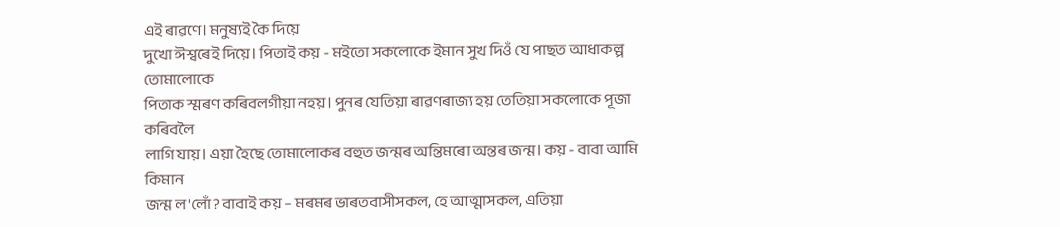এই ৰাৱণে। মনুষ্যই কৈ দিয়ে
দুখো ঈশ্বৰেই দিয়ে। পিতাই কয় - মইতো সকলোকে ইমান সুখ দিওঁ যে পাছত আধাকল্প তোমালোকে
পিতাক স্মৰণ কৰিবলগীয়া নহয়। পুনৰ যেতিয়া ৰাৱণৰাজ্য হয় তেতিয়া সকলোকে পূজা কৰিবলৈ
লাগি যায়। এয়া হৈছে তোমালোকৰ বহুত জন্মৰ অন্তিমৰো অন্তৰ জন্ম। কয় - বাবা আমি কিমান
জন্ম ল'লোঁ? বাবাই কয় – মৰমৰ ভাৰতবাসীসকল, হে আত্মাসকল, এতিয়া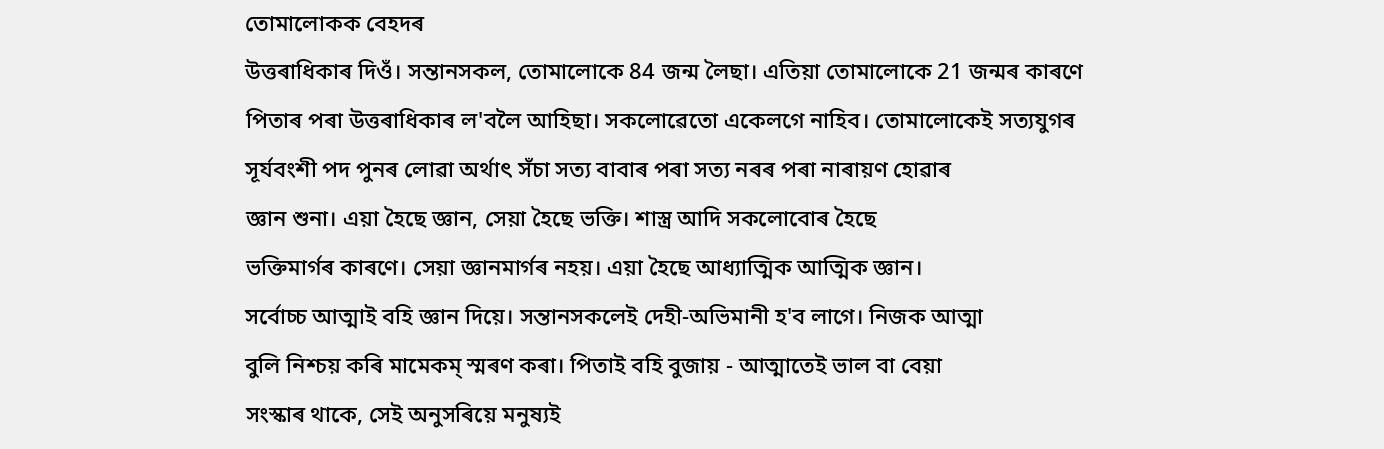তোমালোকক বেহদৰ
উত্তৰাধিকাৰ দিওঁ। সন্তানসকল, তোমালোকে 84 জন্ম লৈছা। এতিয়া তোমালোকে 21 জন্মৰ কাৰণে
পিতাৰ পৰা উত্তৰাধিকাৰ ল'বলৈ আহিছা। সকলোৱেতো একেলগে নাহিব। তোমালোকেই সত্যযুগৰ
সূৰ্যবংশী পদ পুনৰ লোৱা অৰ্থাৎ সঁচা সত্য বাবাৰ পৰা সত্য নৰৰ পৰা নাৰায়ণ হোৱাৰ
জ্ঞান শুনা। এয়া হৈছে জ্ঞান, সেয়া হৈছে ভক্তি। শাস্ত্ৰ আদি সকলোবোৰ হৈছে
ভক্তিমাৰ্গৰ কাৰণে। সেয়া জ্ঞানমাৰ্গৰ নহয়। এয়া হৈছে আধ্যাত্মিক আত্মিক জ্ঞান।
সৰ্বোচ্চ আত্মাই বহি জ্ঞান দিয়ে। সন্তানসকলেই দেহী-অভিমানী হ'ব লাগে। নিজক আত্মা
বুলি নিশ্চয় কৰি মামেকম্ স্মৰণ কৰা। পিতাই বহি বুজায় - আত্মাতেই ভাল বা বেয়া
সংস্কাৰ থাকে, সেই অনুসৰিয়ে মনুষ্যই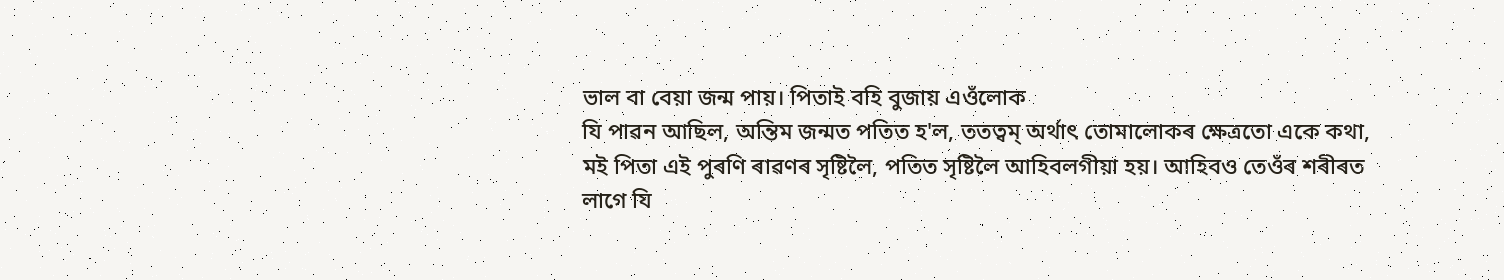ভাল বা বেয়া জন্ম পায়। পিতাই বহি বুজায় এওঁলোক
যি পাৱন আছিল, অন্তিম জন্মত পতিত হ'ল, ততত্বম্ অৰ্থাৎ তোমালোকৰ ক্ষেত্ৰতো একে কথা,
মই পিতা এই পুৰণি ৰাৱণৰ সৃষ্টিলৈ, পতিত সৃষ্টিলৈ আহিবলগীয়া হয়। আহিবও তেওঁৰ শৰীৰত
লাগে যি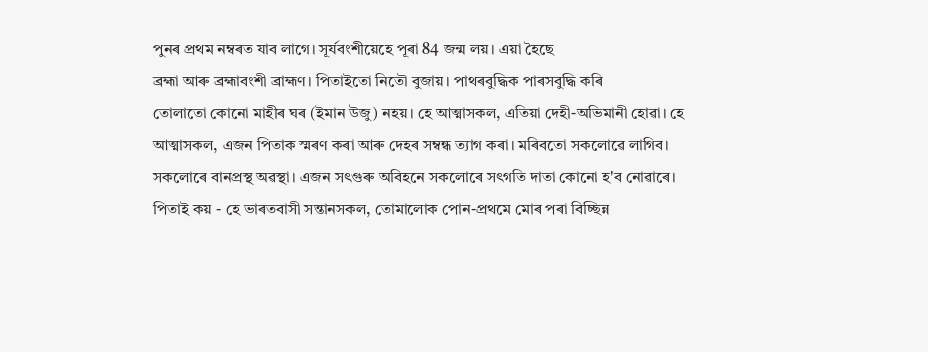পুনৰ প্ৰথম নম্বৰত যাব লাগে। সূৰ্যবংশীয়েহে পূৰা 84 জন্ম লয়। এয়া হৈছে
ব্ৰহ্মা আৰু ব্ৰহ্মাবংশী ব্ৰাহ্মণ। পিতাইতো নিতৌ বুজায়। পাথৰবুদ্ধিক পাৰসবুদ্ধি কৰি
তোলাতো কোনো মাহীৰ ঘৰ (ইমান উজু) নহয়। হে আত্মাসকল, এতিয়া দেহী-অভিমানী হোৱা। হে
আত্মাসকল, এজন পিতাক স্মৰণ কৰা আৰু দেহৰ সম্বন্ধ ত্যাগ কৰা। মৰিবতো সকলোৱে লাগিব।
সকলোৰে বানপ্ৰস্থ অৱস্থা। এজন সৎগুৰু অবিহনে সকলোৰে সৎগতি দাতা কোনো হ'ব নোৱাৰে।
পিতাই কয় - হে ভাৰতবাসী সন্তানসকল, তোমালোক পোন-প্ৰথমে মোৰ পৰা বিচ্ছিন্ন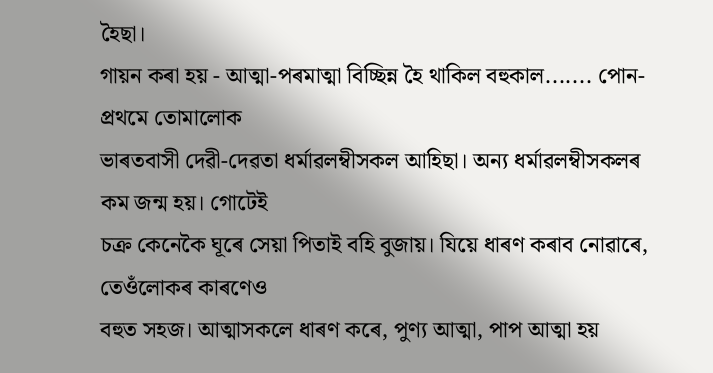হৈছা।
গায়ন কৰা হয় - আত্মা-পৰমাত্মা বিচ্ছিন্ন হৈ থাকিল বহুকাল....... পোন-প্ৰথমে তোমালোক
ভাৰতবাসী দেৱী-দেৱতা ধৰ্মাৱলম্বীসকল আহিছা। অন্য ধৰ্মাৱলম্বীসকলৰ কম জন্ম হয়। গোটেই
চক্ৰ কেনেকৈ ঘূৰে সেয়া পিতাই বহি বুজায়। যিয়ে ধাৰণ কৰাব নোৱাৰে, তেওঁলোকৰ কাৰণেও
বহুত সহজ। আত্মাসকলে ধাৰণ কৰে, পুণ্য আত্মা, পাপ আত্মা হয়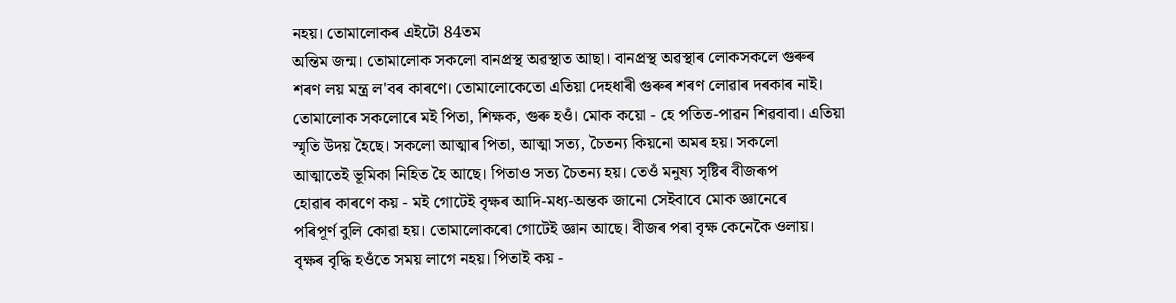নহয়। তোমালোকৰ এইটো 84তম
অন্তিম জন্ম। তোমালোক সকলো বানপ্ৰস্থ অৱস্থাত আছা। বানপ্ৰস্থ অৱস্থাৰ লোকসকলে গুৰুৰ
শৰণ লয় মন্ত্ৰ ল'বৰ কাৰণে। তোমালোকেতো এতিয়া দেহধাৰী গুৰুৰ শৰণ লোৱাৰ দৰকাৰ নাই।
তোমালোক সকলোৰে মই পিতা, শিক্ষক, গুৰু হওঁ। মোক কয়ো - হে পতিত-পাৱন শিৱবাবা। এতিয়া
স্মৃতি উদয় হৈছে। সকলো আত্মাৰ পিতা, আত্মা সত্য, চৈতন্য কিয়নো অমৰ হয়। সকলো
আত্মাতেই ভূমিকা নিহিত হৈ আছে। পিতাও সত্য চৈতন্য হয়। তেওঁ মনুষ্য সৃষ্টিৰ বীজৰূপ
হোৱাৰ কাৰণে কয় - মই গোটেই বৃক্ষৰ আদি-মধ্য-অন্তক জানো সেইবাবে মোক জ্ঞানেৰে
পৰিপূৰ্ণ বুলি কোৱা হয়। তোমালোকৰো গোটেই জ্ঞান আছে। বীজৰ পৰা বৃক্ষ কেনেকৈ ওলায়।
বৃক্ষৰ বৃদ্ধি হওঁতে সময় লাগে নহয়। পিতাই কয় -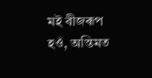মই বীজৰূপ হওঁ, অন্তিমত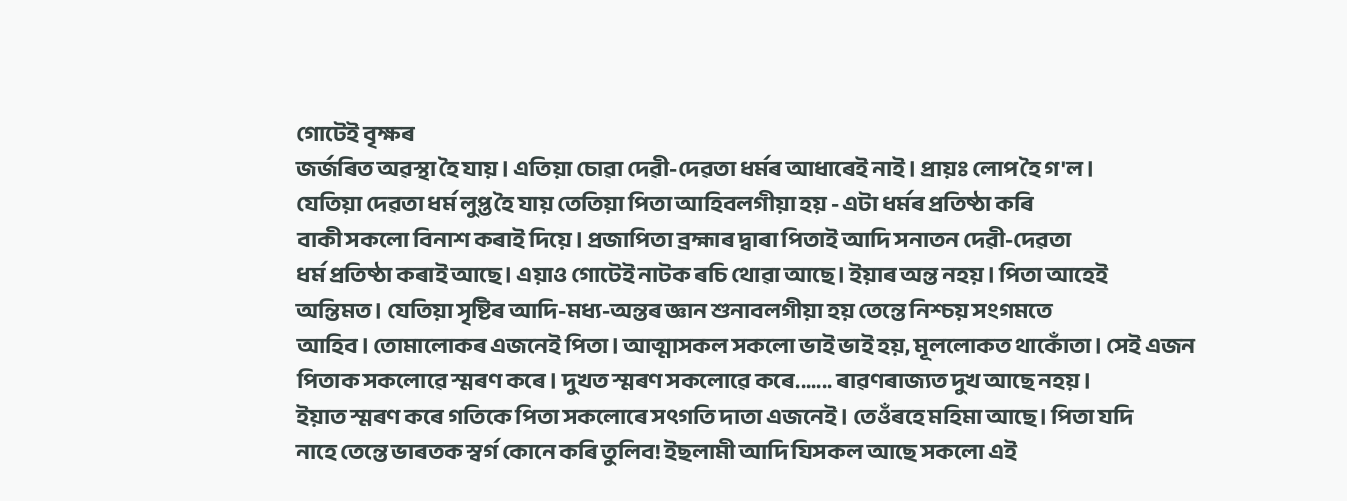গোটেই বৃক্ষৰ
জৰ্জৰিত অৱস্থা হৈ যায়। এতিয়া চোৱা দেৱী-দেৱতা ধৰ্মৰ আধাৰেই নাই। প্ৰায়ঃ লোপ হৈ গ'ল।
যেতিয়া দেৱতা ধৰ্ম লুপ্ত হৈ যায় তেতিয়া পিতা আহিবলগীয়া হয় - এটা ধৰ্মৰ প্ৰতিষ্ঠা কৰি
বাকী সকলো বিনাশ কৰাই দিয়ে। প্ৰজাপিতা ব্ৰহ্মাৰ দ্বাৰা পিতাই আদি সনাতন দেৱী-দেৱতা
ধৰ্ম প্ৰতিষ্ঠা কৰাই আছে। এয়াও গোটেই নাটক ৰচি থোৱা আছে। ইয়াৰ অন্ত নহয়। পিতা আহেই
অন্তিমত। যেতিয়া সৃষ্টিৰ আদি-মধ্য-অন্তৰ জ্ঞান শুনাবলগীয়া হয় তেন্তে নিশ্চয় সংগমতে
আহিব। তোমালোকৰ এজনেই পিতা। আত্মাসকল সকলো ভাই ভাই হয়, মূললোকত থাকোঁতা। সেই এজন
পিতাক সকলোৱে স্মৰণ কৰে। দুখত স্মৰণ সকলোৱে কৰে....... ৰাৱণৰাজ্যত দুখ আছে নহয়।
ইয়াত স্মৰণ কৰে গতিকে পিতা সকলোৰে সৎগতি দাতা এজনেই। তেওঁৰহে মহিমা আছে। পিতা যদি
নাহে তেন্তে ভাৰতক স্বৰ্গ কোনে কৰি তুলিব! ইছলামী আদি যিসকল আছে সকলো এই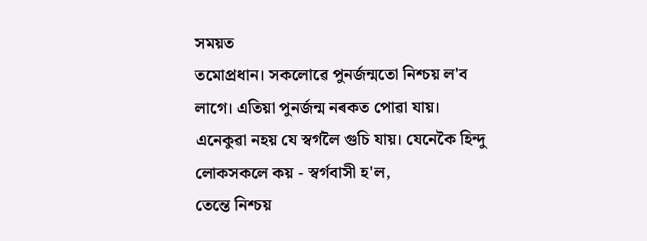সময়ত
তমোপ্ৰধান। সকলোৱে পুনৰ্জন্মতো নিশ্চয় ল'ব লাগে। এতিয়া পুনৰ্জন্ম নৰকত পোৱা যায়।
এনেকুৱা নহয় যে স্বৰ্গলৈ গুচি যায়। যেনেকৈ হিন্দু লোকসকলে কয় - স্বৰ্গবাসী হ'ল,
তেন্তে নিশ্চয়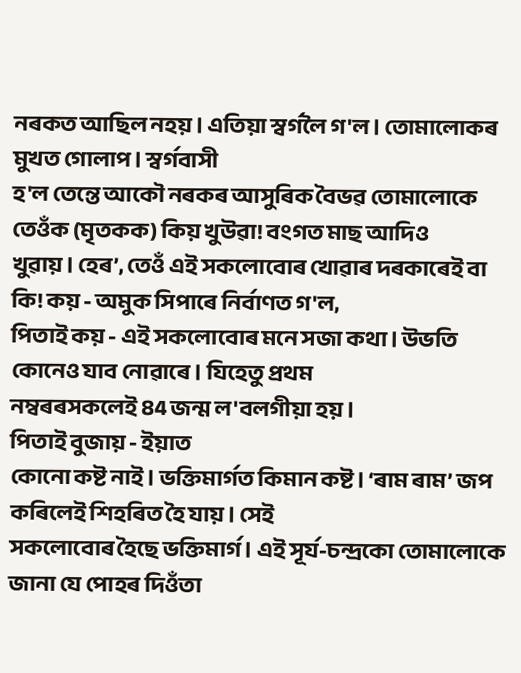নৰকত আছিল নহয়। এতিয়া স্বৰ্গলৈ গ'ল। তোমালোকৰ মুখত গোলাপ। স্বৰ্গবাসী
হ'ল তেন্তে আকৌ নৰকৰ আসুৰিক বৈভৱ তোমালোকে তেওঁক (মৃতকক) কিয় খুউৱা! বংগত মাছ আদিও
খুৱায়। হেৰ’, তেওঁ এই সকলোবোৰ খোৱাৰ দৰকাৰেই বা কি! কয় - অমুক সিপাৰে নিৰ্বাণত গ'ল,
পিতাই কয় - এই সকলোবোৰ মনে সজা কথা। উভতি কোনেও যাব নোৱাৰে। যিহেতু প্ৰথম
নম্বৰৰসকলেই 84 জন্ম ল'বলগীয়া হয়।
পিতাই বুজায় - ইয়াত
কোনো কষ্ট নাই। ভক্তিমাৰ্গত কিমান কষ্ট। ‘ৰাম ৰাম’ জপ কৰিলেই শিহৰিত হৈ যায়। সেই
সকলোবোৰ হৈছে ভক্তিমাৰ্গ। এই সূৰ্য-চন্দ্ৰকো তোমালোকে জানা যে পোহৰ দিওঁতা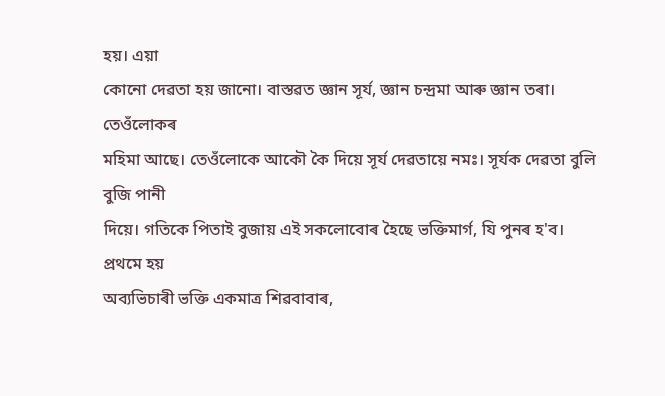হয়। এয়া
কোনো দেৱতা হয় জানো। বাস্তৱত জ্ঞান সূৰ্য, জ্ঞান চন্দ্ৰমা আৰু জ্ঞান তৰা। তেওঁলোকৰ
মহিমা আছে। তেওঁলোকে আকৌ কৈ দিয়ে সূৰ্য দেৱতায়ে নমঃ। সূৰ্যক দেৱতা বুলি বুজি পানী
দিয়ে। গতিকে পিতাই বুজায় এই সকলোবোৰ হৈছে ভক্তিমাৰ্গ, যি পুনৰ হ'ব। প্ৰথমে হয়
অব্যভিচাৰী ভক্তি একমাত্ৰ শিৱবাবাৰ,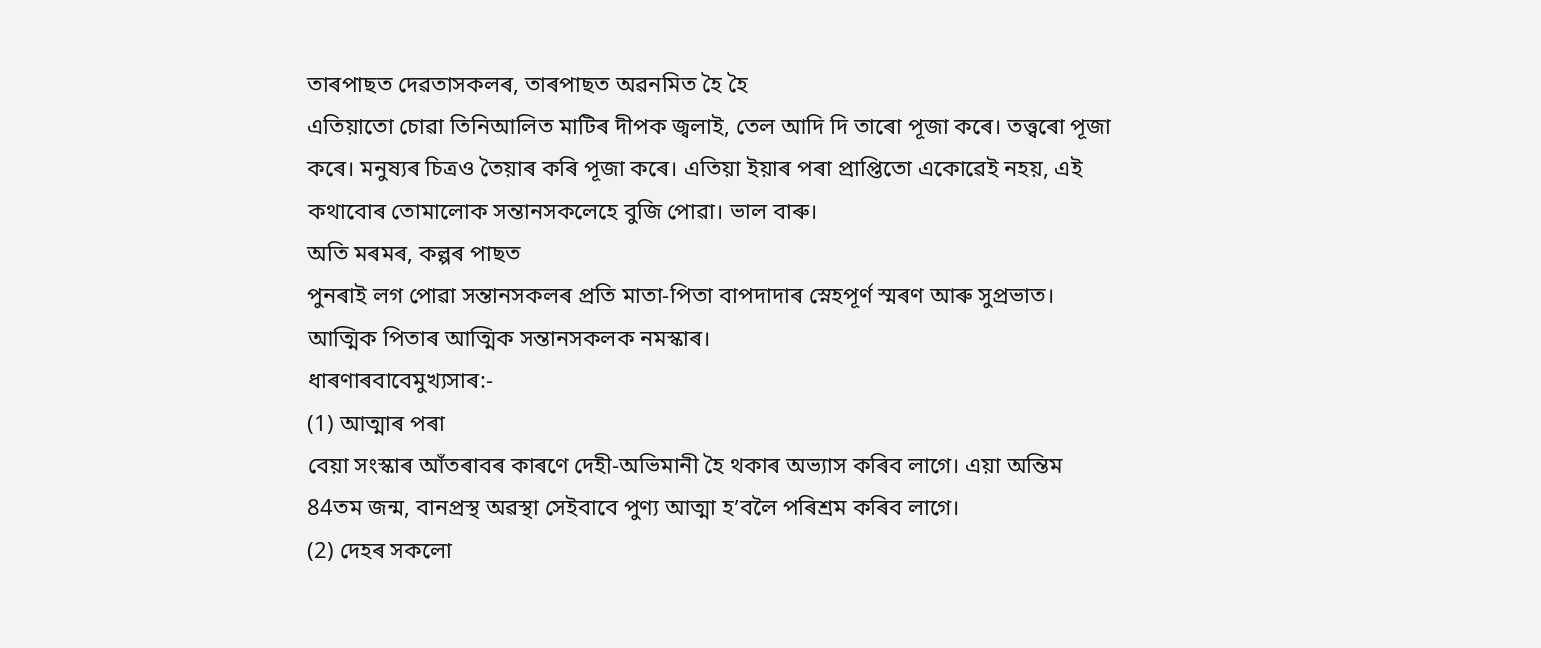তাৰপাছত দেৱতাসকলৰ, তাৰপাছত অৱনমিত হৈ হৈ
এতিয়াতো চোৱা তিনিআলিত মাটিৰ দীপক জ্বলাই, তেল আদি দি তাৰো পূজা কৰে। তত্ত্বৰো পূজা
কৰে। মনুষ্যৰ চিত্ৰও তৈয়াৰ কৰি পূজা কৰে। এতিয়া ইয়াৰ পৰা প্ৰাপ্তিতো একোৱেই নহয়, এই
কথাবোৰ তোমালোক সন্তানসকলেহে বুজি পোৱা। ভাল বাৰু।
অতি মৰমৰ, কল্পৰ পাছত
পুনৰাই লগ পোৱা সন্তানসকলৰ প্ৰতি মাতা-পিতা বাপদাদাৰ স্নেহপূৰ্ণ স্মৰণ আৰু সুপ্ৰভাত।
আত্মিক পিতাৰ আত্মিক সন্তানসকলক নমস্কাৰ।
ধাৰণাৰবাবেমুখ্যসাৰ:-
(1) আত্মাৰ পৰা
বেয়া সংস্কাৰ আঁতৰাবৰ কাৰণে দেহী-অভিমানী হৈ থকাৰ অভ্যাস কৰিব লাগে। এয়া অন্তিম
84তম জন্ম, বানপ্ৰস্থ অৱস্থা সেইবাবে পুণ্য আত্মা হ’বলৈ পৰিশ্ৰম কৰিব লাগে।
(2) দেহৰ সকলো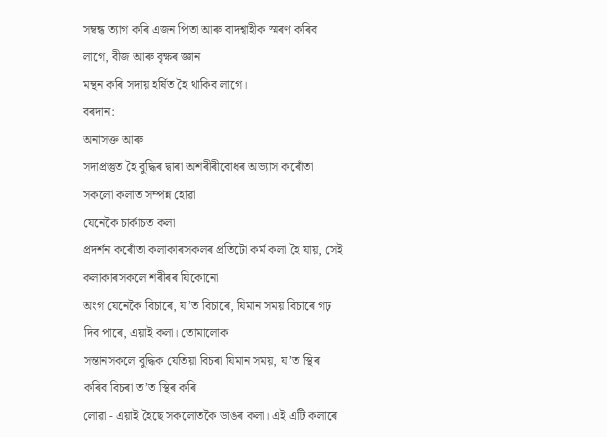সম্বন্ধ ত্যাগ কৰি এজন পিতা আৰু বাদশ্বাহীক স্মৰণ কৰিব লাগে, বীজ আৰু বৃক্ষৰ জ্ঞান
মন্থন কৰি সদায় হৰ্ষিত হৈ থাকিব লাগে।
বৰদান:
অনাসক্ত আৰু
সদাপ্ৰস্তুত হৈ বুদ্ধিৰ দ্বাৰা অশৰীৰীবোধৰ অভ্যাস কৰোঁতা সকলো কলাত সম্পন্ন হোৱা
যেনেকৈ চাৰ্কাচত কলা
প্ৰদৰ্শন কৰোঁতা কলাকাৰসকলৰ প্ৰতিটো কৰ্ম কলা হৈ যায়, সেই কলাকাৰসকলে শৰীৰৰ যিকোনো
অংগ যেনেকৈ বিচাৰে, য’ত বিচাৰে, যিমান সময় বিচাৰে গঢ় দিব পাৰে, এয়াই কলা। তোমালোক
সন্তানসকলে বুদ্ধিক যেতিয়া বিচৰা যিমান সময়, য’ত স্থিৰ কৰিব বিচৰা ত’ত স্থিৰ কৰি
লোৱা - এয়াই হৈছে সকলোতকৈ ডাঙৰ কলা। এই এটি কলাৰে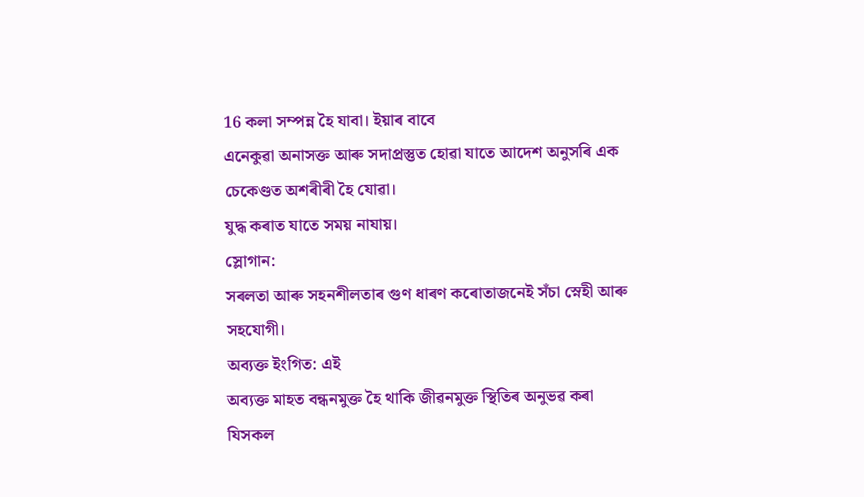16 কলা সম্পন্ন হৈ যাবা। ইয়াৰ বাবে
এনেকুৱা অনাসক্ত আৰু সদাপ্ৰস্তুত হোৱা যাতে আদেশ অনুসৰি এক চেকেণ্ডত অশৰীৰী হৈ যোৱা।
যুদ্ধ কৰাত যাতে সময় নাযায়।
স্লোগান:
সৰলতা আৰু সহনশীলতাৰ গুণ ধাৰণ কৰোতাজনেই সঁচা স্নেহী আৰু সহযোগী।
অব্যক্ত ইংগিত: এই
অব্যক্ত মাহত বন্ধনমুক্ত হৈ থাকি জীৱনমুক্ত স্থিতিৰ অনুভৱ কৰা
যিসকল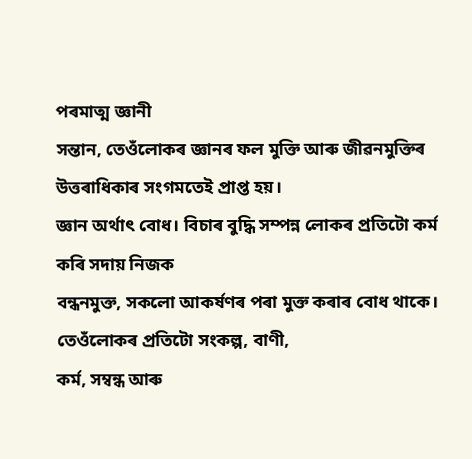পৰমাত্ম জ্ঞানী
সন্তান, তেওঁলোকৰ জ্ঞানৰ ফল মুক্তি আৰু জীৱনমুক্তিৰ উত্তৰাধিকাৰ সংগমতেই প্ৰাপ্ত হয়।
জ্ঞান অৰ্থাৎ বোধ। বিচাৰ বুদ্ধি সম্পন্ন লোকৰ প্ৰতিটো কৰ্ম কৰি সদায় নিজক
বন্ধনমুক্ত, সকলো আকৰ্ষণৰ পৰা মুক্ত কৰাৰ বোধ থাকে। তেওঁলোকৰ প্ৰতিটো সংকল্প, বাণী,
কৰ্ম, সম্বন্ধ আৰু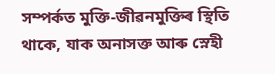সম্পৰ্কত মুক্তি-জীৱনমুক্তিৰ স্থিতি থাকে, যাক অনাসক্ত আৰু স্নেহী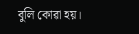বুলি কোৱা হয়।